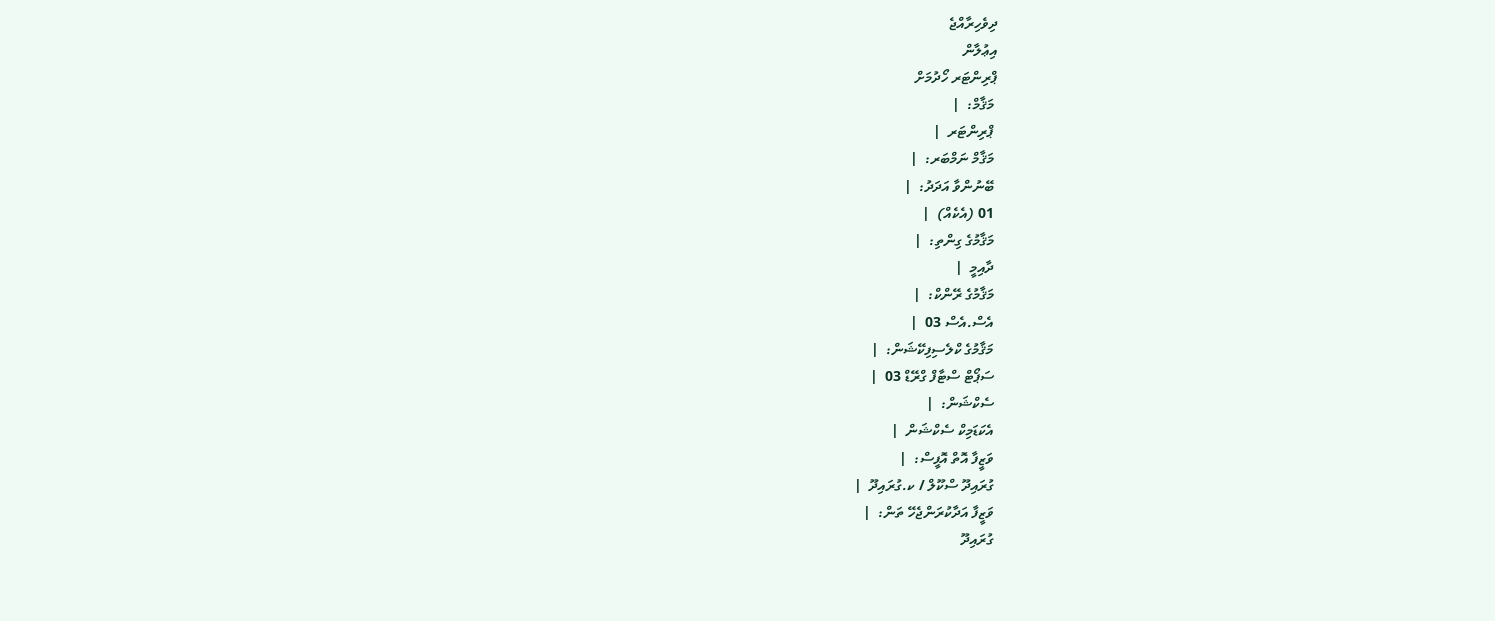ދިވެހިރާއްޖެ
އިޢުލާން
ޕްރިންޓަރ ހޯދުމަށް
 މަޤާމް:  |
 ޕްރިންޓަރ  |
 މަޤާމް ނަމްބަރ:  |
 ބޭނުންވާ އަދަދު:  |
 01 (އެކެއް)  |
 މަޤާމުގެ ގިންތި:  |
 ދާއިމީ  |
 މަޤާމުގެ ރޭންކް:  |
 އެސް.އެސް 03  |
 މަޤާމުގެ ކްލެސިފިކޭޝަން:  |
 ސަޕޯޓް ސްޓާފް ގްރޭޑް 03  |
 ސެކްޝަން:  |
 އެކަޑަމިކް ސެކްޝަން  |
 ވަޒީފާ އޮތް އޮފީސް:  |
 ގުރައިދޫ ސްކޫލް / ކ.ގުރައިދޫ  |
 ވަޒީފާ އަދާކުރަންޖެހޭ ތަން:  |
 ގުރައިދޫ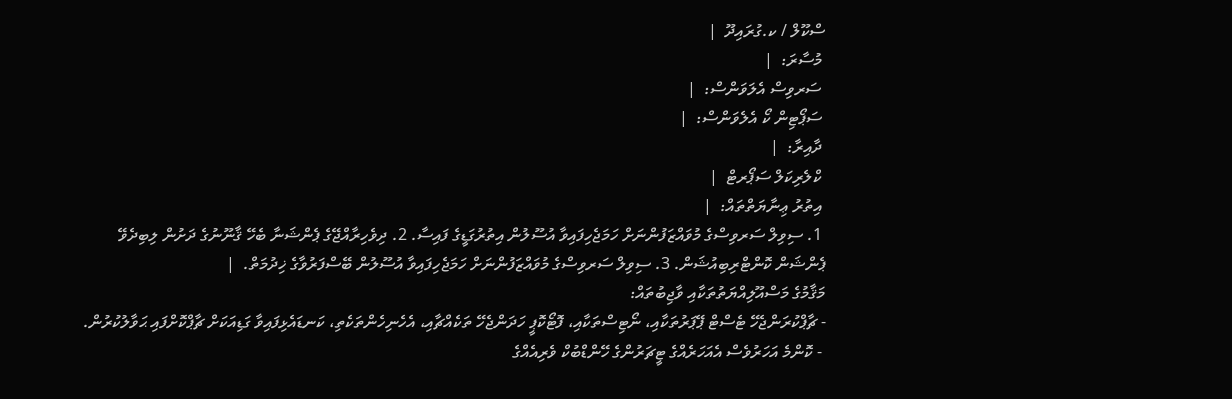ސްކޫލް / ކ.ގުރައިދޫ  |
 މުސާރަ:  |
 ސަރވިސް އެލަވަންސް:  |
 ސަޕޯޓިން ކޯ އެލެވަންސް:  |
 ދާއިރާ:  |
 ކްލެރިކަލް ސަޕޯރޓް  |
 އިތުރު ޢިނާޔަތްތައް:  |
 1. ސިވިލް ސަރވިސްގެ މުވައްޒަފުންނަށް ހަމަޖެހިފައިވާ އުސޫލުން އިތުރުގަޑީގެ ފައިސާ. 2. ދިވެހިރާއްޖޭގެ ޕެންޝަނާ ބެހޭ ޤާނޫނުގެ ދަށުން ލިބިދެވޭ ޕެންޝަން ކޮންޓްރިބިއުޝަން. 3. ސިވިލް ސަރވިސްގެ މުވައްޒަފުންނަށް ހަމަޖެހިފައިވާ އުސޫލުން ބޭސްފަރުވާގެ ޚިދުމަތް.  |
މަޤާމުގެ މަސްއޫލިއްޔަތުތަކާއި ވާޖިބުތައް:
- ޗާޕްކުރަންޖެހޭ ޓެސްޓް ޕޭޕަރުތަކާއި، ނޯޓިސްތަކާއި، ފޮޓޯކޮޕީ ހަދަންޖެހޭ ތަކެއްޗާއި، އެހެނިހެންތަކެތި، ކަނޑައެޅިފައިވާ ގަޑިއަކަށް ޗާޕްކޮށްފައި ޙަވާލުކުރުން.
 - ކޮންމެ އަހަރުވެސް އެއަހަރެއްގެ ޓީޗަރުންގެ ހޭންޑްބުކް ވެރިއެއްގެ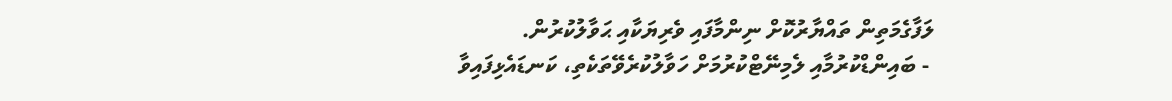ލަފާގެމަތިން ތައްޔާރުކޮށް ނިންމާފައި ވެރިޔަކާއި ޙަވާލުކުރުން.
 - ބައިންޑްކުރުމާއި ލެމިނޭޓްކުރުމަށް ހަވާލުކުރެވޭތަކެތި، ކަނޑައެޅިފައިވާ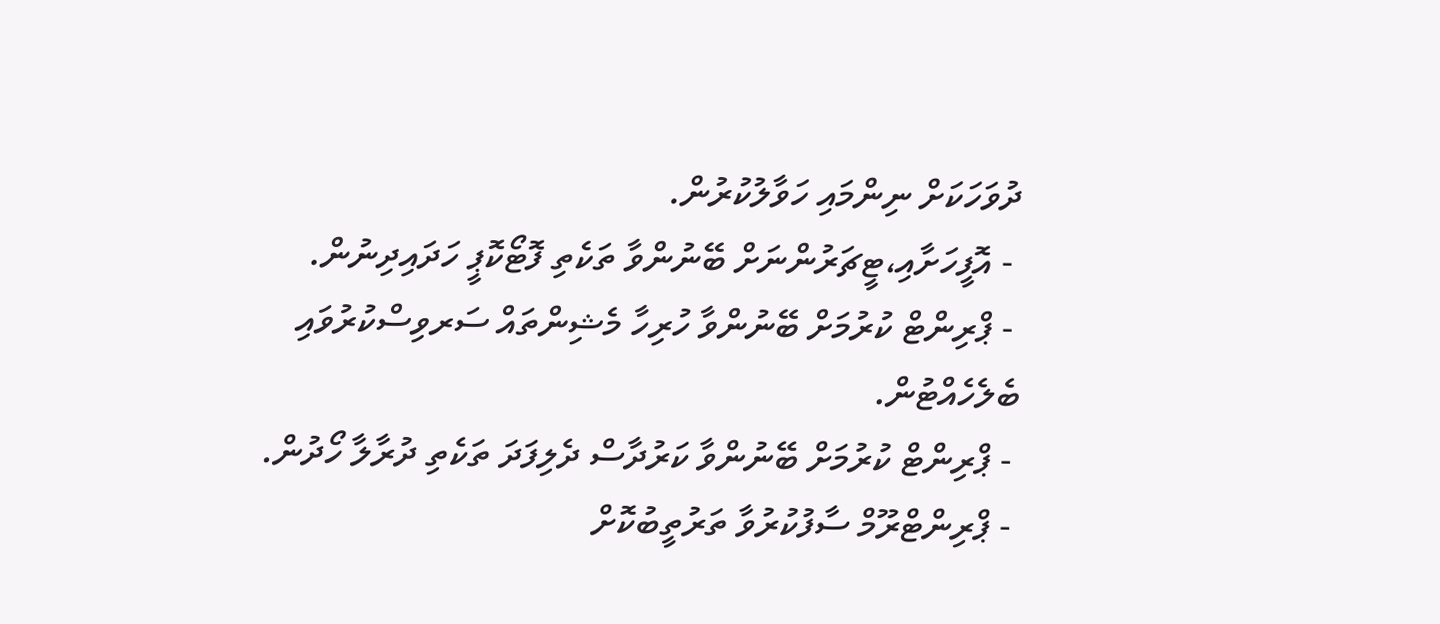ދުވަހަކަށް ނިންމައި ހަވާލުކުރުން.
 - އޮފީހަށާއި،ޓީޗަރުންނަށް ބޭނުންވާ ތަކެތި ފޮޓޯކޮޕީ ހަދައިދިނުން.
 - ޕްރިންޓް ކުރުމަށް ބޭނުންވާ ހުރިހާ މެޝިންތައް ސަރވިސްކުރުވައި ބެލެހެއްޓުން.
 - ޕްރިންޓް ކުރުމަށް ބޭނުންވާ ކަރުދާސް ދެލިފަދަ ތަކެތި ދުރާލާ ހޯދުން.
 - ޕްރިންޓްރޫމް ސާފުކުރުވާ ތަރުތީބުކޮށް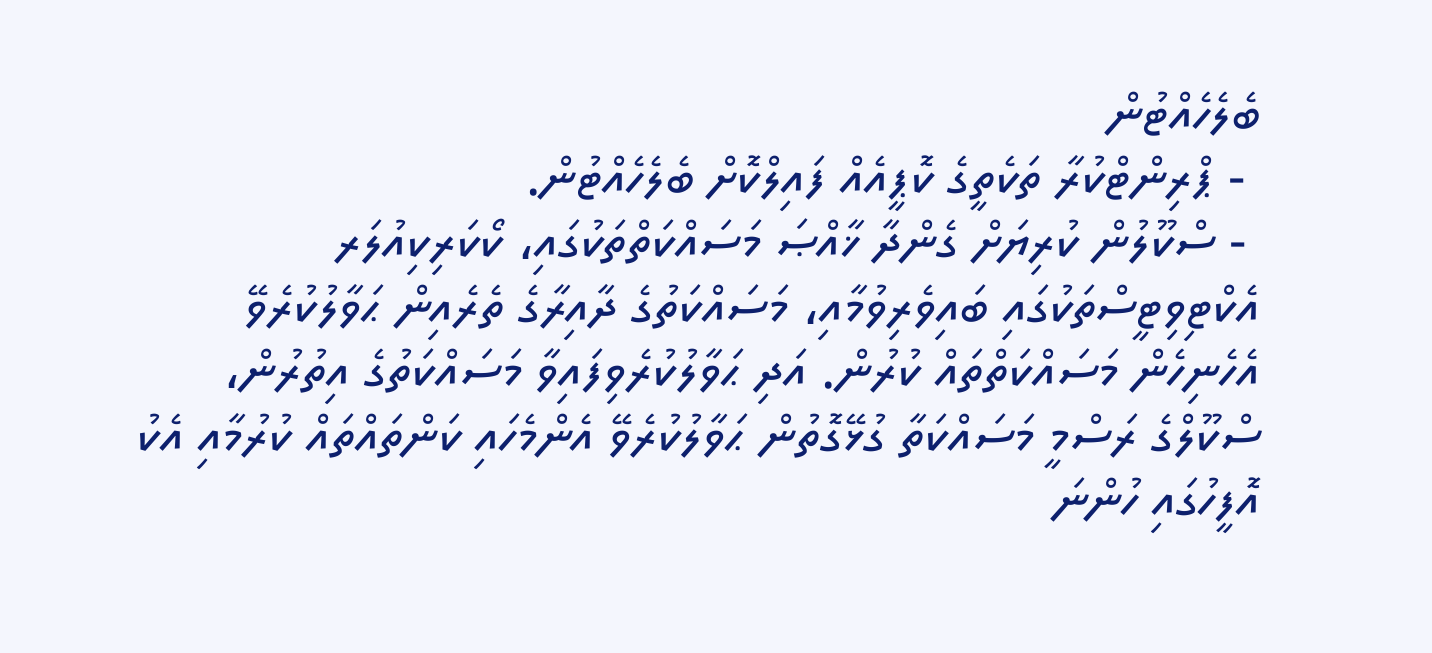ބެލެހެއްޓުން
 - ޕްރިންޓްކުރާ ތަކެތީގެ ކޮޕީއެއް ފައިލްކޮށް ބެލެހެއްޓުން.
 - ސްކޫލުން ކުރިޔަށް ގެންދާ ޚާއްޞަ މަސައްކަތްތަކުގައި، ކޯކަރިކިއުލަރ އެކްޓިވިޓީސްތަކުގައި ބައިވެރިވުމާއި، މަސައްކަތުގެ ދާއިރާގެ ތެރެއިން ޙަވާލުކުރެވޭ އެހެނިހެން މަސައްކަތްތައް ކުރުން. އަދި ޙަވާލުކުރެވިފައިވާ މަސައްކަތުގެ އިތުރުން، ސްކޫލްގެ ރަސްމީ މަސައްކަތާ ގުޅޭގޮތުން ޙަވާލުކުރެވޭ އެންމެހައި ކަންތައްތައް ކުރުމާއި އެކު އޮފީހުގައި ހުންނަ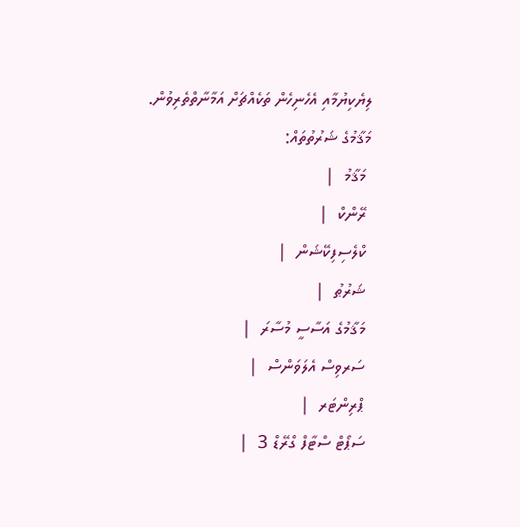ލިޔެކިޔުމާއި އެހެނިހެން ތަކެއްޗަށް އަމާނާތްތެރިވުން.
މަޤާމުގެ ޝަރުތުތައް:
 މަޤާމު  |
 ރޭންކް  |
 ކްލެސިފިކޭޝަން  |
 ޝަރުޠު  |
 މަޤާމުގެ އަސާސީ މުސާރަ  |
 ސަރވިސް އެލަވަންސް  |
 ޕްރިންޓަރ  |
 ސަޕޯޓް ސްޓާފް ގްރޭޑް 3  |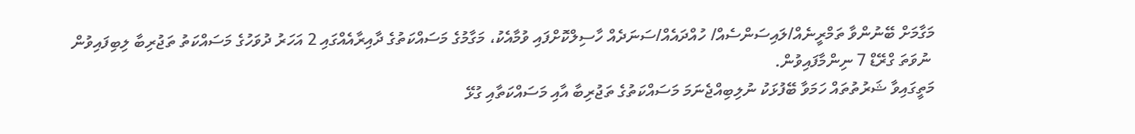މަގާމަށް ބޭނުންވާ ތަމްރީނެއް/ލައިސަންސެއް/ ހުއްދައެއް/ސަނަދެއް ހާސިލްކޮށްފައި ވުމާއެކު، މަގާމުގެ މަސައްކަތުގެ ދާއިރާއެއްގައި 2 އަހަރު ދުވަހުގެ މަސައްކަތު ތަޖުރިބާ ލިބިފައިވުން
 ނުވަތަ ގްރޭޑް 7 ނިންމާފައިވުން.
މަތީގައިވާ ޝަރުތުތައް ހަމަވާ ބޭފުޅަކު ނުލިބިއްޖެނަމަ މަސައްކަތުގެ ތަޖުރިބާ އާއި މަސައްކަތާއި ގުޅޭ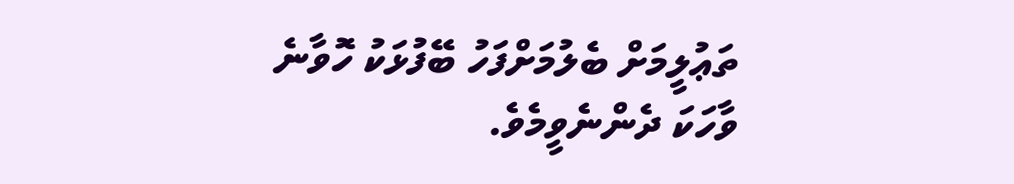ތަޢުލީމަށް ބެލުމަށްފަހު ބޭފުޅަކު ހޮވާނެ ވާހަކަ ދެންނެވީމެވެ.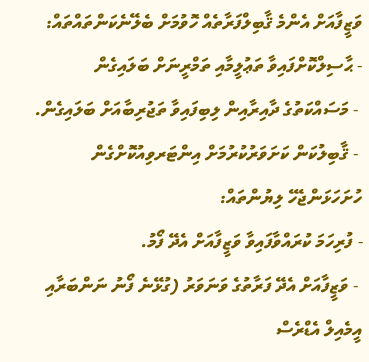ވަޒީފާއަށް އެންމެ ޤާބިލްފަރާތެއް ހޮވުމަށް ބެލޭނެކަންތައްތައް:
- ޙާސިލްކޮށްފައިވާ ތަޢުލީމާއި ތަމްރީނަށް ބަލައިގެން
 - މަސައްކަތުގެ ދާއިރާއިން ލިބިފައިވާ ތަޖުރިބާއަށް ބަލައިގެން.
 - ޤާބިލުކަން ކަށަވަރުކުރުމަށް އިންޓަރވިއުކޮށްގެން
ހުށަހަޅަންޖެހޭ ލިޔުންތައް:
- ފުރިހަމަ ކުރައްވާފައިވާ ވަޒީފާއަށް އެދޭ ފޯމު.
 - ވަޒީފާއަށް އެދޭ ފަރާތުގެ ވަނަވަރު (ގުޅޭނެ ފޯނު ނަންބަރާއި އީމެއިލް އެޑްރެސް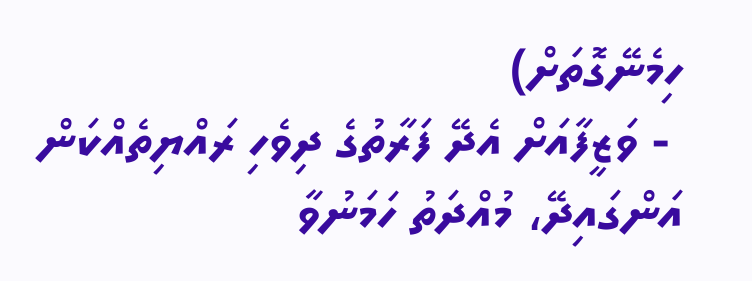ހިމެނޭގޮތަށް)
 - ވަޒީފާއަށް އެދޭ ފަރާތުގެ ދިވެހި ރައްޔިތެއްކަން އަންގައިދޭ، މުއްދަތު ހަމަނުވާ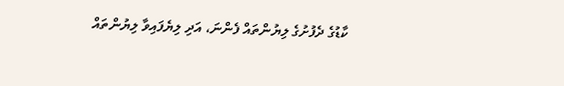ކާޑުގެ ދެފުށުގެ ލިޔުންތައް ފެންނަ، އަދި ލިޔެފައިވާ ލިޔުންތައް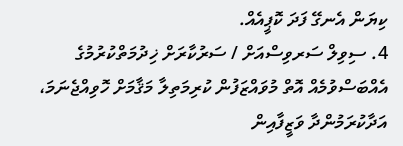ކިޔަން އެނގޭ ފަދަ ކޮޕީއެއް.
4. ސިވިލް ސަރވިސްއަށް / ސަރުކާރަށް ޚިދުމަތްކުރުމުގެ އެއްބަސްވުމެއް އޮތް މުވައްޒަފުން ކުރިމަތިލާ މަޤާމަށް ހޮވިއްޖެނަމަ، އަދާކުރަމުންދާ ވަޒީފާއިން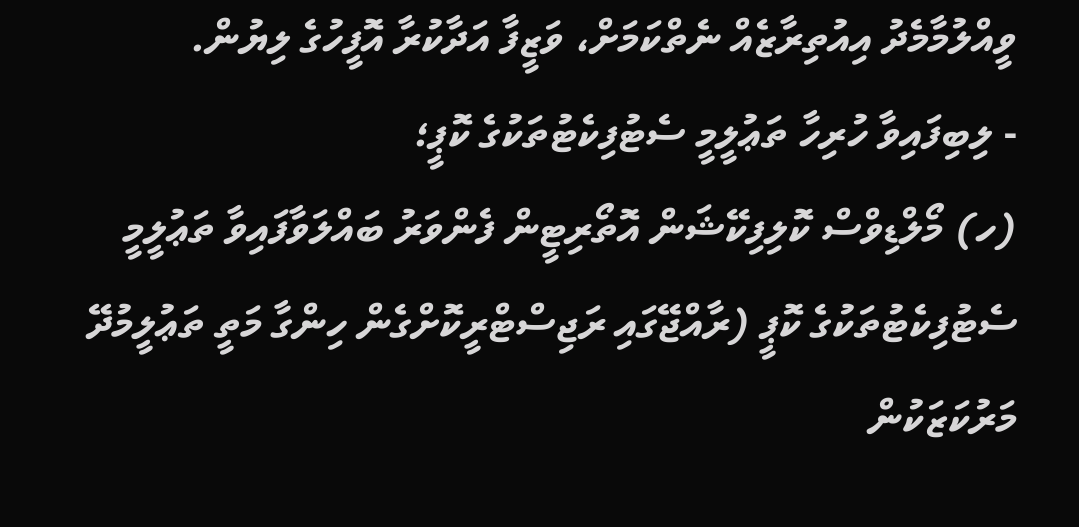ވީއްލުމާމެދު އިއުތިރާޒެއް ނެތްކަމަށް، ވަޒީފާ އަދާކުރާ އޮފީހުގެ ލިޔުން.
- ލިބިފައިވާ ހުރިހާ ތަޢުލީމީ ސެޓުފިކެޓުތަކުގެ ކޮޕީ؛
(ހ) މޯލްޑިވްސް ކޮލިފިކޭޝަން އޮތޯރިޓީން ފެންވަރު ބައްލަވާފައިވާ ތަޢުލީމީ ސެޓުފިކެޓުތަކުގެ ކޮޕީ (ރާއްޖޭގައި ރަޖިސްޓްރީކޮށްގެން ހިންގާ މަތީ ތަޢުލީމުދޭ މަރުކަޒަކުން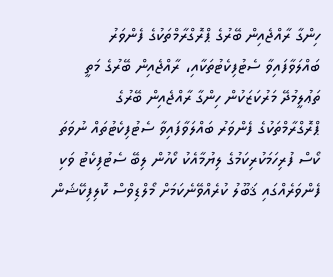ހިންގާ ރާއްޖެއިން ބޭރުގެ ޕްރޮގްރާމްތަކުގެ ފެންވަރު ބައްލަވާފައިވާ ސެޓުފިކެޓުތަކާއި، ރާއްޖެއިން ބޭރުގެ މަތީ ތަޢުލީމުދޭ މަރުކަޒަކުން ހިންގާ ރާއްޖެއިން ބޭރުގެ ޕްރޮގްރާމްތަކުގެ ފެންވަރު ބައްލަވާފައިވާ ސެޓުފިކެޓުތައް ނުވަތަ ކޯސް ފުރިހަމަކުރިކަމުގެ ލިޔުމާއެކު ކޯހުން ލިބޭ ސެޓުފިކެޓު ވަކި ފެންވަރެއްގައި ޤަބޫލު ކުރެއްވޭނެކަމަށް މޯލްޑިވްސް ކޮލިފިކޭޝަން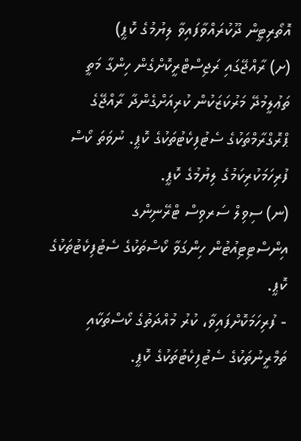އޮތޯރިޓީން ދޫކުރައްވާފައިވާ ލިޔުމުގެ ކޮޕީ)
(ށ) ރާއްޖޭގައި ރަޖިސްޓްރީކޮށްގެން ހިންގާ މަތީ ތަޢުލީމުދޭ މަރުކަޒަކުން ކުރިއަށްގެންދާ ރާއްޖޭގެ ޕްރޮގްރާމްތަކުގެ ސެޓުފިކެޓުތަކުގެ ކޮޕީ. ނުވަތަ ކޯސް ފުރިހަމަކުރިކަމުގެ ލިޔުމުގެ ކޮޕީ.
(ނ) ސިވިލް ސަރވިސް ޓްރޭނިންގ އިންސްޓިޓިއުޓުން ހިންގަވާ ކޯސްތަކުގެ ސެޓުފިކެޓުތަކުގެ ކޮޕީ.
- ފުރިހަމަކޮށްފައިވާ، ކުރު މުއްދަތުގެ ކޯސްތަކާއި ތަމްރީނުތަކުގެ ސެޓުފިކެޓުތަކުގެ ކޮޕީ.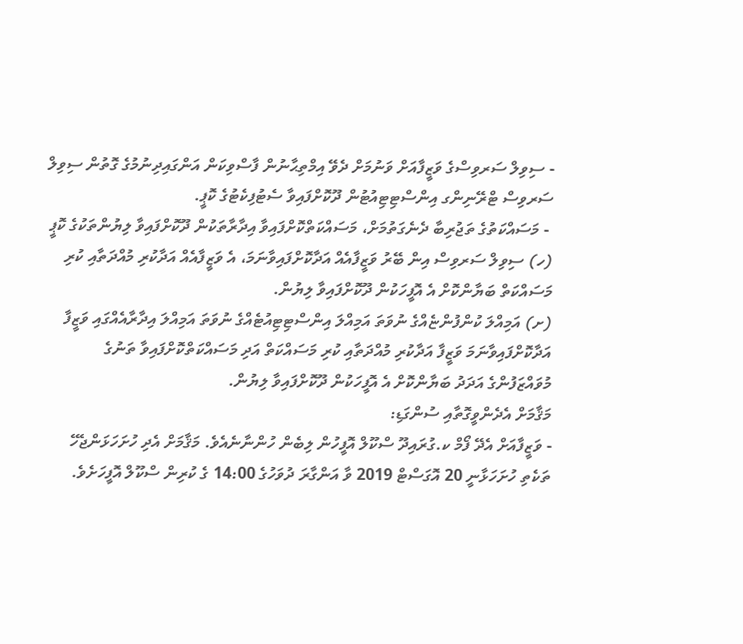- ސިވިލް ސަރވިސްގެ ވަޒީފާއަށް ވަނުމަށް ދެވޭ އިމްތިޙާނުން ފާސްވިކަން އަންގައިދިނުމުގެ ގޮތުން ސިވިލް ސަރވިސް ޓްރޭނިންގ އިންސްޓިޓިއުޓުން ދޫކޮށްފައިވާ ސެޓުފިކެޓުގެ ކޮޕީ.
 - މަސައްކަތުގެ ތަޖުރިބާ ދެނެގަތުމަށް، މަސައްކަތްކޮށްފައިވާ އިދާރާތަކުން ދޫކޮށްފައިވާ ލިޔުންތަކުގެ ކޮޕީ
(ހ) ސިވިލް ސަރވިސް އިން ބޭރު ވަޒީފާއެއް އަދާކޮށްފައިވާނަމަ، އެ ވަޒީފާއެއް އަދާކުރި މުއްދަތާއި ކުރި މަސައްކަތް ބަޔާންކޮށް އެ އޮފީހަކުން ދޫކޮށްފައިވާ ލިޔުން.
(ށ) އަމިއްލަ ކުންފުންޏެއްގެ ނުވަތަ އަމިއްލަ އިންސްޓިޓިއުޓެއްގެ ނުވަތަ އަމިއްލަ އިދާރާއެއްގައި ވަޒީފާ އަދާކޮށްފައިވާނަމަ ވަޒީފާ އަދާކުރި މުއްދަތާއި ކުރި މަސައްކަތް އަދި މަސައްކަތްކޮށްފައިވާ ތަނުގެ މުވައްޒަފުންގެ އަދަދު ބަޔާންކޮށް އެ އޮފީހަކުން ދޫކޮށްފައިވާ ލިޔުން.
މަޤާމަށް އެދެންވީގޮތާއި ސުންގަޑި:
- ވަޒީފާއަށް އެދޭ ފޯމް ކ.ގުރައިދޫ ސްކޫލް އޮފީހުން ލިބެން ހުންނާނެއެވެ. މަޤާމަށް އެދި ހުށަހަޅަންޖެހޭ ތަކެތި ހުށަހަޅާނީ 20 އޮގަސްޓް 2019 ވާ އަންގާރަ ދުވަހުގެ 14:00 ގެ ކުރިން ސްކޫލް އޮފީހަށެވެ.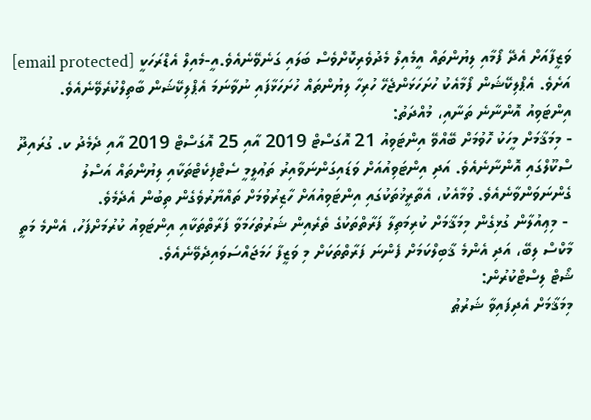ވަޒީފާއަށް އެދޭ ފޯމާއި ލިޔުންތައް އީމެއިލް މެދުވެރިކޮށްވެސް ބަލައި ގަނެވޭނެއެވެ.އީ-މެއިލް އެޑްރަހަކީ [email protected] އަށެވެ. އެޕްލިކޭޝަން ފޯމާއެކު ހުށަހަޅަންޖެހޭ ހުރިހާ ލިޔުންތައް ހުށަހަޅާފައި ނުވާނަމަ އެޕްލިކޭޝަން ބާތިލްކުރެވޭނެއެވެ.
އިންޓަވިއު އޮންނާނެ ތަނާއި، މުއްދަތު:
- މިމަޤާމަށް މީހަކު ހޮވުމަށް ބޭއްވޭ އިންޓަވިއު 21 އޮގަސްޓް 2019 އާއި 25 އޮގަސްޓް 2019 އާއި ދެމެދު ކ. ގުރައިދޫ ސްކޫލްގައި އޮންނާނެއެވެ. އަދި އިންޓަވިއުއަށް ވަޑައިގަންނަވާއިރު ތަޢުލީމީ ސެޓްފިކެޓްތަކާއި ލިޔުންތައް އަސްލު ގެންނަވަންވާނެއެވެ. ވުމާއެކު، އެތާރީޚުތަކުގައި އިންޓަވިއުއަށް ހާޒިރުވުމަށް ތައްޔާރުވެގެން ތިބުން އެދެމެވެ.
 - މިޢިއުލާން ގުޅިގެން މިމަޤާމަށް ކުރިމަތިލާ ފަރާތްތަކުގެ ތެރެއިން ޝަރުތުހަމަވާ ފަރާތްތަކާއި އިންޓަވިއު ކުރުމަށްފަހު، އެންމެ މަތީ މާކްސް ލިބޭ، އަދި އެންމެ ޤާބިލްކަމަށް ފެންނަ ފަރާތްތަކަށް މި ވަޒީފާ ހަމަޖައްސަވައިދެވޭނެއެވެ.
ޝޯޓް ލިސްޓްކުރުން:
މިމަޤާމަށް އެދިފައިވާ ޝަރުޠު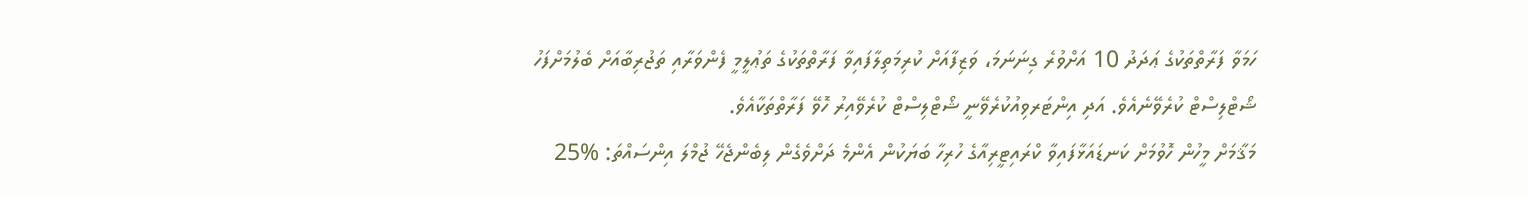ހަމަވާ ފަރާތްތަކުގެ ޢަދަދު 10 އަށްވުރެ ގިނަނަމަ، ވަޒިފާއަށް ކުރިމަތިލާފައިވާ ފަރާތްތަކުގެ ތަޢުލީމީ ފެންވަރާއި ތަޖުރިބާއަށް ބެލުމަށްފަހު ޝޯޓްލިސްޓް ކުރެވޭނެއެވެ. އަދި އިންޓަރވިއުކުރެވޭނީ ޝޯޓްލިސްޓް ކުރެވޭއިރު ހޮވޭ ފަރާތްތަކާއެވެ.
މަޤާމަށް މީހުން ހޮވުމަށް ކަނޑައަޅާފައިވާ ކްރައިޓީރިއާގެ ހުރިހާ ބަޔަކުން އެންމެ ދަށްވެގެން ލިބެންޖެހޭ ޖުމްލަ އިންސައްތަ: %25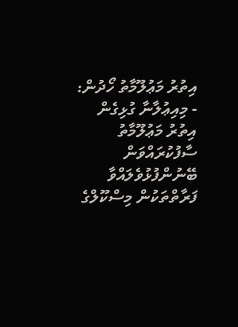އިތުރު މަޢުލޫމާތު ހޯދުން:
- މިއިޢުލާނާ ގުޅިގެން އިތުރު މަޢުލޫމާތު ސާފުކުރައްވަން ބޭނުންފުޅުވެލައްވާ ފަރާތްތަކުން މިސްކޫލްގެ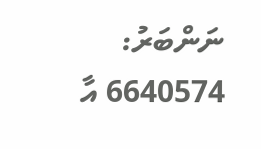ނަންބަރު: 6640574 އާ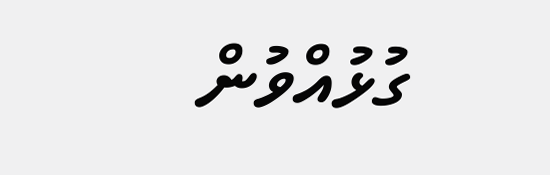ގުޅުއްވުން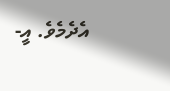އެދެމެވެ. އީ-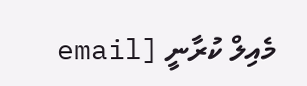މެއިލް ކުރާނީ [email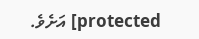protected] އަށެވެ.